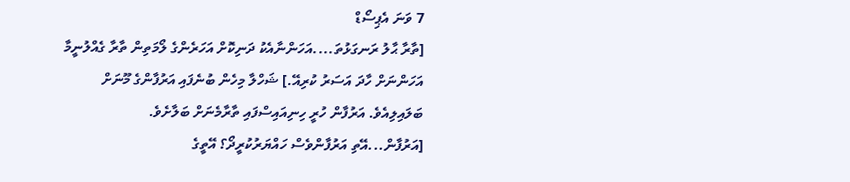7 ވަނަ އެޕިސޯޑް
[ތާރާ ޙާލު ރަނގަޅުތަ....އަހަންނާއެކު ދަނިކޮށް އަހަރެންގެ ލޯމަތިން ތާރާ ގެއްލުނީމާ އަހަންނަށް ހާދަ އަސަރު ކުރިއޭ.] ޝަހްލާ މިހެން ބުނެފައި އަރުފާންގެ މޫނަށް ބަލައިލިއެވެ. އަރުފާން ހުރީ ހިނިއައިސްފައި ތާރާމެނަށް ބަލާށެވެ.
[އަރުފާން...އޭތި އަރުފާންވެސް ހައްޔަރުކުރީދޯ؟ އޭތީގެ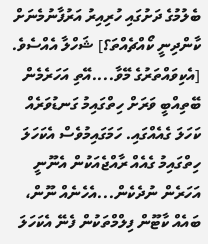ބެލުމުގެ ދަށުގައި ހުރިއިރު އަރުފާނުމެނަށް ކާންދިނީ ކޯއްޗެއްތަ؟] ޝަހްލާ އެއްސެވެ.
[އެކިވައްތަރުގެ މޭވާ....އޭތި އަހަރެމެން ބޭތިއްބީ ވަރަށް ހިތްގައިމު ގަނޑުވަރެއް ކަހަލަ ގެއެއްގައި. ހަމަގައިމުވެސް އެކަހަލަ ހިތްގައިމު ގެއެއް ރާއްޖެއަކުން އެނޫނީ އަހަރެން ނުދެކެން...އެހެނެއް ނޫން، ބައެއް ކާޓޫން ފިލްމްތަކުން ފެނޭ އެކަހަލަ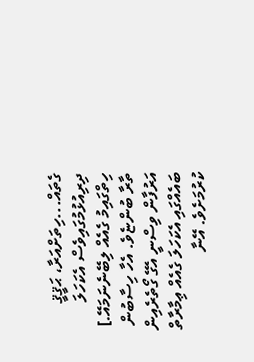ގެތައް...ހިތަށްއަރާ، ޙަޤީޤީ ދިރިއުޅުމުގައިވެސް އެކަހަލަ ހިތްގައިމު ގެއެއް ލިބޭނެނަމައޭ.] ތާރާ ބުންޏެވެ. އެހާ ހިސާބުން އަރުފާން ވިސްނީ އެގޭ ގޯތެރެއިން ބައެއްގައި އެކަހަލަ ގެއެއް ޢިމާރާތް ކުރުމަށެވެ. އޭނާ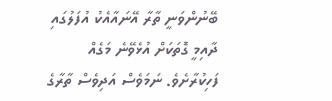ބޭނުންވަނީ ތާރާ އޭނައާއެކު އުފަލުގައި ދާއިމީ ގޮތަކަށް އުޅެވޭނެ މަގެއް ފަހިކުރާށެވެ. ނަމަވެސް އަދިވެސް ތާރާގެ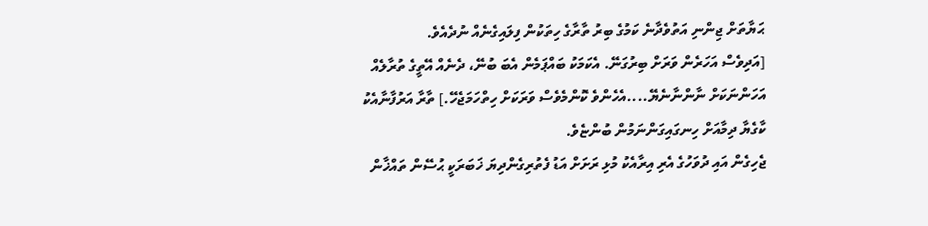ޙަޔާތަށް ޖިންނި އަތުވެދާނެ ކަމުގެ ބިރު ތާރާގެ ހިތަކުން ފިލައިގެނެއް ނުދެއެވެ.
[އަދިވެސް އަހަރެން ވަރަށް ބިރުގަނޭ. އެކަމަކު ބައްޕަމެން އެބަ ބުނޭ، ދެނެއް އޭތީގެ ތުރާލެއް އަހަންނަކަށް ނާންނާނެޔޭ....އެހެންވެ ކޮންމެވެސް ވަރަކަށް ހިތްހަމަޖެހޭ.] ތާރާ އަރުފާނާއެކު ކާގެޔާ ދިމާއަށް ހިނގައިގަންނަމުން ބުންޏެވެ.
ޖެހިގެން އައި ދުވަހުގެ އެރި އިރާއެކު މުޅި ރަށަށް އަޑު ފެތުރިގެންދިޔަ ޚަބަރަކީ ޙުސޭން ތައްޚާން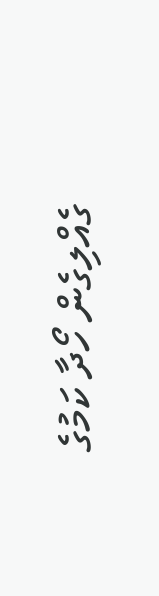ގެއްލިގެން ހޯދާ ކަމުގެ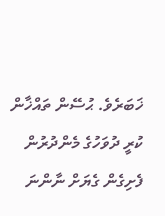ޚަބަރެވެ. ޙުސޭން ތައްޚާން ކުރީ ދުވަހުގެ މެންދުރުން ފެށިގެން ގެޔަށް ނާންނަ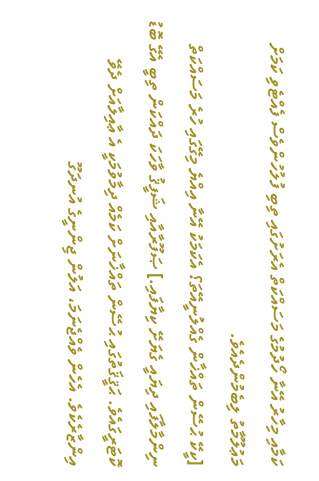ކަމާއި މިހާރު އޭނާ ހޯދުމުގެ މަސައްކަތް އެރަށުގައި ތިބި ފުލުހުންވެސް ފެއްޓެވި ކަމަށް މަޢުލޫމާތު ލިބެމުންދެއެވެ.
[ކީކޭ ޙުސޭން ތައްޚާން ގެއްލުނީއޭތަ؟ އެކަމަކު އޭނާ އިއްޔެ މިގޭގައި ހުރެ މަސައްކަތް ނިންމާލާފައި ދިޔައީ ގެޔަށޭ ކިޔާފައި.] ޞަފޫރާއާއި ޝަފީޤު ވާހަކަ ދައްކަން ތިބީ އެގޭ ބޮޑު ކޮޓަރީގައެވެ. ޙަޤީޤަތުގައި ޙުސޭން ތައްޚާނަށް ކަމެއް ދިމާވުމަކީ އެ ޢާއިލާއަށް ދެވޭ އިންޒާރެކެވެ. އެހެން ވެއްޖެނަމަ، އަލުން ޖިންނީގެ އުނދަގޫ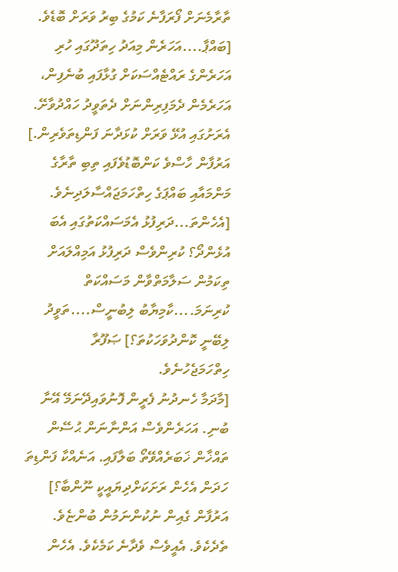ތާރާމެނަށް ފޯރަފާނެ ކަމުގެ ބިރު ވަރަށް ބޮޑެވެ.
[ބައްޕާ....އަހަރެން މިއަދު ހިތަދޫގައި ހުރި އަހަރެންގެ ރައްޓެއްސަކަށް ގުޅާފައި ބުނެފިން، އަހަރެމެން ދެމަފިރިންނަށް ދެތަވީދު ހައްދުވާށޭ. އެރަށުގައި އުޅޭ ވަރަށް ކުޅަދާނަ ފަންޑިތަވެރިން.] އަރުފާން ހާސްވެ ކަންބޮޑުވެފައި ތިބި ތާރާގެ މަންމައާއި ބައްޕަގެ ހިތްހަމަޖައްސާލަދިނެވެ.
[އެހެންތަ...ދަރިފުޅު އެމަސައްކަތުގައި އެބަ އުޅެންދޯ؟ ކުރިންވެސް ދަރިފުޅު އަމިއްލައަށް ތިކަމުން ސަލާމަތްވާން މަސައްކަތް ކުރިނަމަ....ކާމިޔާބު ލިބުނީސް....ތަވީދު ލިބޭނީ ކޮންދުވަހަކުތަ؟] ޞަފޫރާ ހިތްހަމަޖެހުނެވެ.
[މާދަމާ ހެނދުނު ފެރީން ފޮނުވައިދޭނަމޭ އޭނާ ބުނި. އަހަރެންވެސް އަންނާނަން ޙުސޭން ތައްޚާން ޚަބަރެއްވޭތޯ ބަލާފައި. އަނެއްކާ ފަންޑިތަ ހަދަން އެހެން ރަށަކަށްދިޔައީކީ ނޫންބާ؟] އަރުފާން ގެއިން ނުކުންނަމުން ބުންޏެވެ. ތެދެކެވެ. އެއީވެސް ވެދާނެ ކަމެކެވެ. އެހެން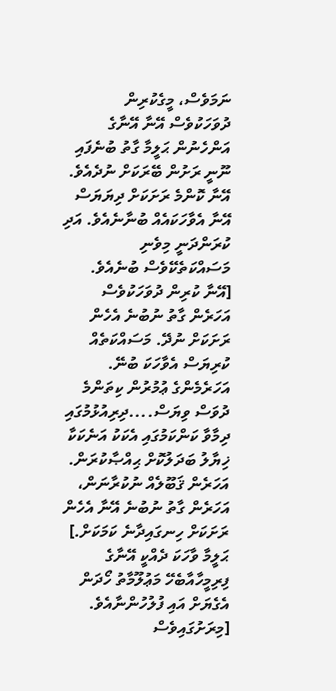ނަމަވެސް، މީގެކުރިން ދުވަހަކުވެސް އޭނާ އޭނާގެ އަންހެނުން ޙަލީމާ ގާތު ބުނެފައި ނޫނީ ރަށުން ބޭރަކަށް ނުދެއެވެ. އޭނާ ކޮންމެ ރަށަކަށް ދިޔަޔަސް އޭނާ އެވާހަކައެއް ބުނާނެއެވެ. އަދި ކުރަންދަނީ މިވެނި މަސައްކަތެކޭވެސް ބުނެއެވެ.
[އޭނާ ކުރިން ދުވަހަކުވެސް އަހަރެން ގާތު ނުބުނެ އެހެން ރަށަކަށް ނުދޭ. މަސައްކަތެއް ކުރިޔަސް އެވާހަކަ ބުނޭ. އަހަރެމެންގެ ޢުމުރުން ކިތަންމެ ދުވަސް ވިޔަސް....ދިރިއުޅުމުގައި ދިމާވާ ކަންކަމުގައި އެކަކު އަނެކަކާ ޚިޔާލު ބަދަލުކޮށް ޙިއްޞާކުރަން. އަހަރެން ޤަބޫލެއް ނުކުރާނަން، އަހަރެން ގާތު ނުބުނެ އޭނާ އެހެން ރަށަކަށް ހިނގައިދާނެ ކަމަކަށް.] ޙަލީމާ ވާހަކަ ދެއްކީ އޭނާގެ ފިރިމީހާއާބެހޭ މަޢުލޫމާތު ހޯދަން އެގެޔަށް އައި ފުލުހުންނާއެވެ.
[މިރަށުގައިވެސް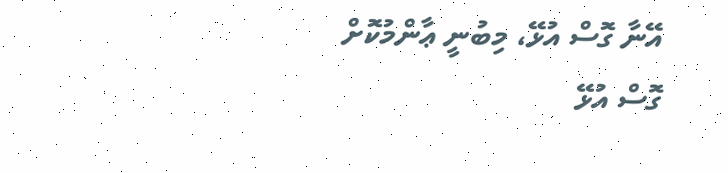އޭނާ ގޮސް އުޅޭ، މިބުނީ ޢާންމުކޮށް ގޮސް އުޅޭ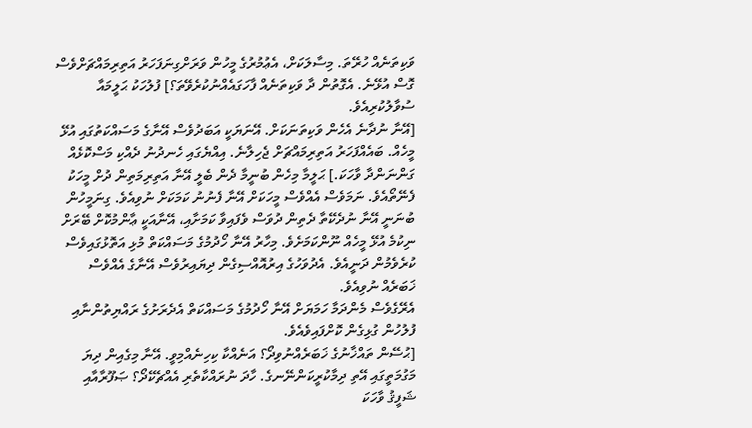ވަކިތަނެއް ހުރޭތަ. މިސާލަކަށް، އެޢުމުރުގެ މީހުން ވަރަށްގިނަފަހަރު އަތިރިމައްޗަށްވެސް ގޮސް އުޅޭނެ. އެގޮތުން ދާ ވަކިތަނެއް ފާހަގައެއްނުކުރެވޭތަ؟] ފުލުހަކު ޙަލީމައާ ސުވާލުކުރިއެވެ.
[އޭނާ ނުދާނެ އެހެން ވަކިތަނަކަށް. އޭނަޔަކީ އަބަދުވެސް އޭނާގެ މަސައްކަތުގައި އުޅޭ މީހެއް. ބައެއްފަހަރު އަތިރިމައްޗަށް ޖެހިލާނެ. އިއްޔެގައި ހެނދުނު ދެއްކި މަސްކޮޅެއް ގަންނަންދާ ވާހަކަ.] ޙަލީމާ މިހެން ބުނީމާ ދެން ބެލީ އޭނާ އަތިރިމަތިން ދުށް މީހަކު ފެނޭތޯއެވެ. ނަމަވެސް އެއްވެސް މީހަކަށް އޭނާ ފެނުނު ކަމަކަށް ނުވިއެވެ. ގިނަމީހުން ބުނަނީ އޭނާ ނުދެކޭތާ ދެތިން ދުވަސް ވެފައިވާ ކަމަށާއި، އޭނާއަކީ ޢާންމުކޮށް ބޭރަށް ނިކުމެ އުޅޭ މީހެއް ނޫންކަމަށެވެ. މިހާރު އޭނާ ހޯދުމުގެ މަސައްކަތް މުޅި އަތޮޅުގައިވެސް ކުރެވެމުން ދަނީއެވެ. އެދުވަހުގެ އިރުއޮއްސިގެން ދިޔައިރުވެސް އޭނާގެ އެއްވެސް ޚަބަރެއް ނުވިއެވެ.
އެރޭގެވެސް މެންދަމާ ހަމަޔަށް އޭނާ ހޯދުމުގެ މަސައްކަތް އެދެރަށުގެ ރައްޔިތުންނާއި ފުލުހުން ގުޅިގެން ކޮށްފައިވެއެވެ.
[ޙުސޭން ތައްޚާނުގެ ޚަބަރެއްނުވިދޯ؟ އަނެއްކާ ކިހިނެއްމިވީ. އޭނާ މިގެއިން ދިޔަ މަގުމަތީގައި އޭތި ދިމާކުރީކަންނޭނގެ. ހާދަ ނުރައްކާތެރި އެއްޗެކޭދޯ؟ ޞަފޫރާއާއި ޝަފީޤު ވާހަކަ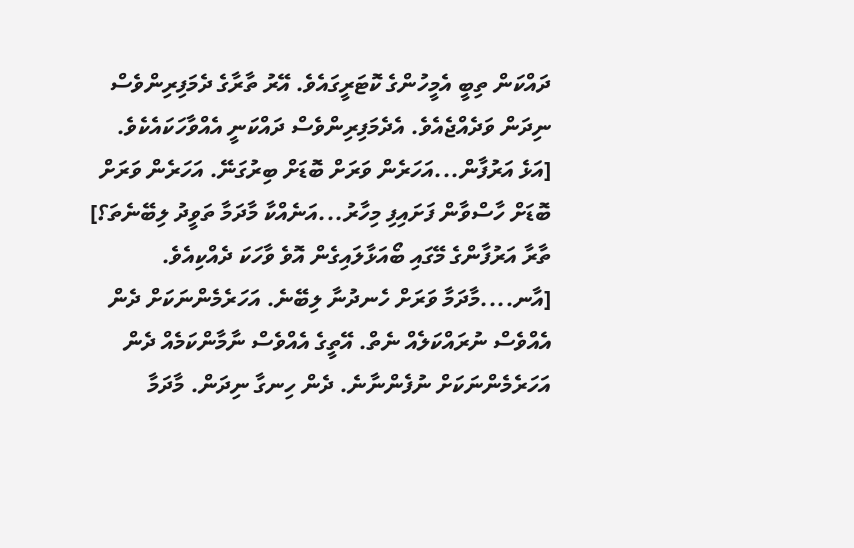ދައްކަން ތިބީ އެމީހުންގެ ކޮޓަރީގައެވެ. އޭރު ތާރާގެ ދެމަފިރިންވެސް ނިދަން ވަދެއްޖެއެވެ. އެދެމަފިރިންވެސް ދައްކަނީ އެއްވާހަކައެކެވެ.
[އަޅެ އަރުފާން...އަހަރެން ވަރަށް ބޮޑަށް ބިރުގަނޭ. އަހަރެން ވަރަށް ބޮޑަށް ހާސްވާން ފަށައިފި މިހާރު...އަނެއްކާ މާދަމާ ތަވީދު ލިބޭނެތަ؟] ތާރާ އަރުފާންގެ މޭގައި ބޯއަޅާލައިގެން އޮވެ ވާހަކަ ދެއްކިއެވެ.
[އާނ....މާދަމާ ވަރަށް ހެނދުނާ ލިބޭނެ. އަހަރެމެންނަކަށް ދެން އެއްވެސް ނުރައްކަލެއް ނެތް. އޭތީގެ އެއްވެސް ނާމާންކަމެއް ދެން އަހަރެމެންނަކަށް ނުފެންނާނެ. ދެން ހިނގާ ނިދަން. މާދަމާ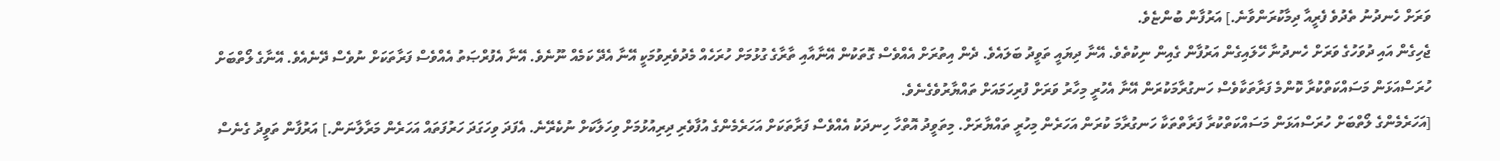ވަރަށް ހެނދުނު ތެދުވެ ފެރީއާ ދިމާކުރަންވާނެ.] އަރުފާން ބުންޏެވެ.
ޖެހިގެން އައި ދުވަހުގެ ވަރަށް ހެނދުނާ ހޭލައިގެން އަރުފާން ގެއިން ނިކުތެވެ. އޭނާ ދިޔައީ ތަވީދު ބަލައެވެ. ދެން އިތުރަށް އެއްވެސް ގޮތަކުން އޭނާއާއި ތާރާގެ ގުޅުމަށް ހުރަހެއް މެދުވެރިވުމަކީ އޭނާ އެދޭ ކަމެއް ނޫނެވެ. އޭނާ އެފުރްޞަތު އެއްވެސް ފަރާތަކަށް ނުވެސް ދޭނެއެވެ. އޭނާގެ ލޯތްބަށް ހުރަސްއަޅަން މަސައްކަތްކުރާ ކޮންމެ ފަރާތަކާވެސް ހަނގުރާމަކުރަން އޭނާ އެހުރީ މިހާރު ވަރަށް ފުރިހަމައަށް ތައްޔާރުވެގެނެވެ.
[އަހަރެމެންގެ ލޯތްބަށް ހުރަސްއަޅަން މަސައްކަތްކުރާ ފަރާތްތަކާ ހަނގުރާމަ ކުރަން އަހަރެން މިހުރީ ތައްޔާރަށް. މިތަވީދު އޮތްހާ ހިނދަކު އެއްވެސް ފަރާތަކަށް އަހަރެމެންގެ އުފާވެރި ދިރިއުޅުމަށް ވިހަލާކަށް ނުކެރޭނެ. އެފަދަ ވިހަގަދަ ހަރުފަތައް އަހަރެން މަރާލާނަން.] އަރުފާން ތަވީދު ގެނެސް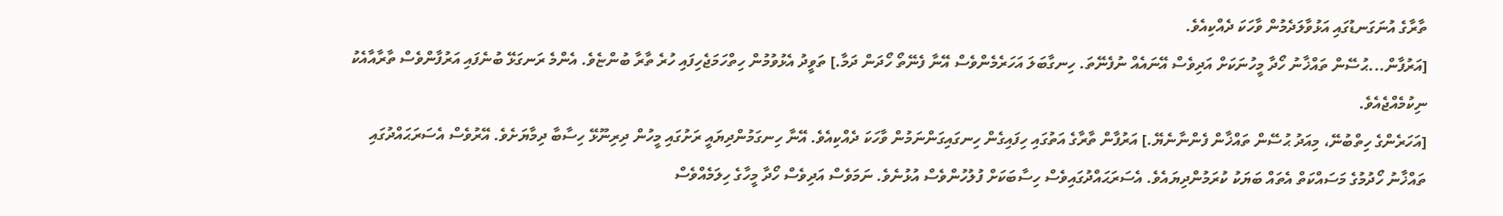ތާރާގެ އުނަގަނޑުގައި އަޅުވާލަދެމުން ވާހަކަ ދެއްކިއެވެ.
[އަރުފާން...ޙުސޭން ތައްޚާނު ހޯދާ މީހުނަކަށް އަދިވެސް އޭނައެއް ނުފެނޭތަ. ހިނގާބަލަ އަހަރެމެންވެސް އޭނާ ފެނޭތޯ ހޯދަން ދަމާ.] ތަވީދު އެޅުވުމުން ހިތްހަމަޖެހިފައި ހުރެ ތާރާ ބުންޏެވެ. އެންމެ ރަނގަޅޭ ބުނެފައި އަރުފާންވެސް ތާރާއާއެކު ނިކުމެއްޖެއެވެ.
[އަހަރެންގެ ހިތްބުނޭ، މިއަދު ޙުސޭން ތައްޚާން ފެންނާނެޔޭ.] އަރުފާން ތާރާގެ އަތުގައި ހިފައިގެން ހިނގައިގަންނަމުން ވާހަކަ ދެއްކިއެވެ. އޭނާ ހިނގަމުންދިޔައީ ރަށުގައި މީހުން ދިރިނޫޅޭ ހިސާބާ ދިމާޔަށެވެ. އޭރުވެސް އެސަރަޙައްދުގައި ތައްޚާނު ހޯދުމުގެ މަސައްކަތް އެތައް ބަޔަކު ކުރަމުންދިޔައެވެ. އެސަރަޙައްދުގައިވެސް ހިސާބަކަށް ފުލުހުންވެސް އުޅުނެވެ. ނަމަވެސް އަދިވެސް ހޯދާ މީހާގެ ހިލަމެއްވެސް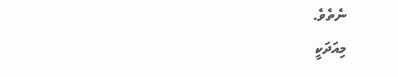ނެތެވެ.
މިއަދަކީ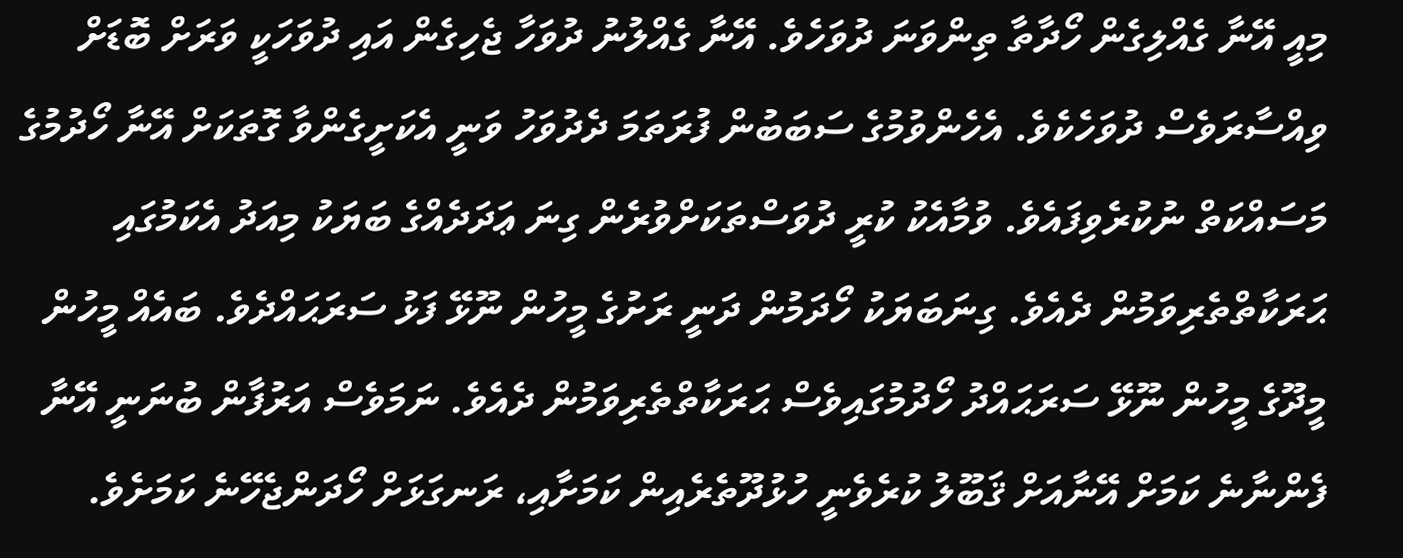މިއީ އޭނާ ގެއްލިގެން ހޯދާތާ ތިންވަނަ ދުވަހެވެ. އޭނާ ގެއްލުނު ދުވަހާ ޖެހިގެން އައި ދުވަހަކީ ވަރަށް ބޮޑަށް ވިއްސާރަވެސް ދުވަހެކެވެ. އެހެންވުމުގެ ސަބަބުން ފުރަތަމަ ދެދުވަހު ވަނީ އެކަށީގެންވާ ގޮތަކަށް އޭނާ ހޯދުމުގެ މަސައްކަތް ނުކުރެވިފައެވެ. ވުމާއެކު ކުރީ ދުވަސްތަކަށްވުރެން ގިނަ ޢަދަދެއްގެ ބަޔަކު މިއަދު އެކަމުގައި ޙަރަކާތްތެރިވަމުން ދެއެވެ. ގިނަބަޔަކު ހޯދަމުން ދަނީ ރަށުގެ މީހުން ނޫޅޭ ފަޅު ސަރަޙައްދެވެ. ބައެއް މީހުން މީދޫގެ މީހުން ނޫޅޭ ސަރަޙައްދު ހޯދުމުގައިވެސް ޙަރަކާތްތެރިވަމުން ދެއެވެ. ނަމަވެސް އަރުފާން ބުނަނީ އޭނާ ފެންނާނެ ކަމަށް އޭނާއަށް ޤަބޫލު ކުރެވެނީ ހުޅުދޫތެރެއިން ކަމަށާއި، ރަނގަޅަށް ހޯދަންޖެހޭނެ ކަމަށެވެ.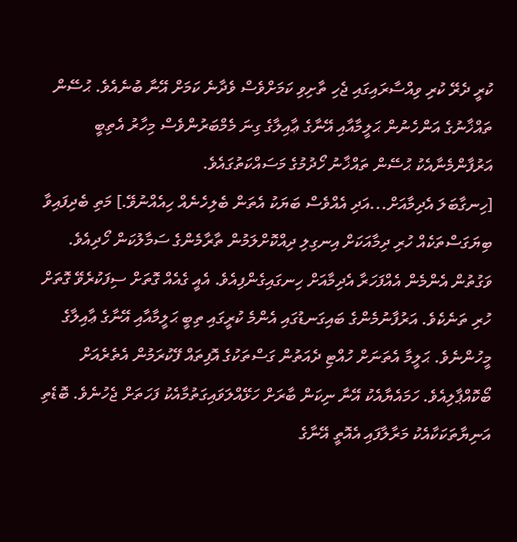ކުރީ ދެރޭ ކުރި ވިއްސާރައިގައި ޖެހި ތާށިވި ކަމަށްވެސް ވެދާނެ ކަމަށް އޭނާ ބުނެއެވެ. ޙުސޭން ތައްޚާނުގެ އަންހެނުން ޙަލީމާއާއި އޭނާގެ ޢާއިލާގެ ގިނަ މެމްބަރުންވެސް މިހާރު އެތިބީ އަރުފާންމެނާއެކު ޙުސޭން ތައްޚާނު ހޯދުމުގެ މަސައްކަތުގައެވެ.
[ހިނގާބަލަ އެދިމާއަށް...އަދި އެއްވެސް ބަޔަކު އެތަން ބެލިހެނެއް ހިއެއްނުވޭ.] މަތި ބެދިފައިވާ ބިޔަގަސްތަކެއް ހުރި ދިމާއަކަށް އިނގިލި ދިއްކޮށްލަމުން ތާރާމެންގެ ސަމާލުކަން ހޯދިއެވެ. ވަގުތުން އެންމެން އެއްފަހަރާ އެދިމާއަށް ހިނގައިގެންފިއެވެ. އެއީ ގެއެއް ގޮތަށް ސިފަކުރެވޭ ގޮތަށް ހުރި ތަނެކެވެ. އަރުފާނުމެންގެ ބައިގަނޑުގައި އެންމެ ކުރީގައި ތިބީ ޙަލީމާއާއި އޭނާގެ ޢާއިލާގެ މީހުންނެވެ. ޙަލީމާ އެތަނަށް ހުއްޓި ދެއަތުން ގަސްތަކުގެ އޮފިތައް ފޭކުރަމުން އެތެރެއަށް ބޯކޮއްޕާލިއެވެ. ހަމައެޔާއެކު އޭނާ ނިކަން ބާރަށް ހަޅޭއްލަވައިގަތުމާއެކު ފަހަތަށް ޖެހުނެވެ. ބޮޑެތި އަނިޔާތަކަކާއެކު މަރާލާފައި އެއޮތީ އޭނާގެ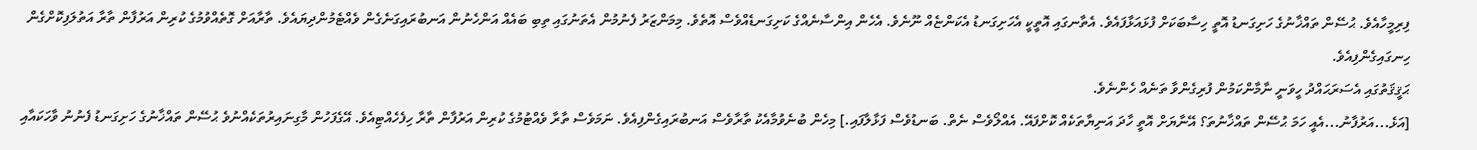ފިރިމީހާއެވެ. ޙުސޭން ތައްޚާނުގެ ހަށިގަނޑު އޮތީ ހިސާބަކަށް ފުޅައަޅާފައެވެ. އެތާނގައި އޮތީކީ އެހަށިގަނޑު އެކަންޏެއް ނޫނެވެ. އެހެން އިންސާނެއްގެ ކަށިގަނޑެއްވެސް އޮތެވެ. މިމަންޒަރު ފެނުމުން އެތަނުގައި ތިބި ބައެއް އަންހެނުން އަނބުރައިގަނެގެން ވެއްޓެމުންދިޔައެވެ. ތާރާއަށް ގޮތެއްވުމުގެ ކުރިން އަރުފާން ތާރާ އަތުލަފިކޮށްގެން ހިނގައިގެންފިއެވެ.
ޙަޤީޤަތުގައި އެސަރަޙައްދު ހީވަނީ ނާމާންކަމުން ފުރިގެންވާ ތަނެއް ހެންނެވެ.
[އަޅެ...އަރުފާނު...އެއީ ހަމަ ޙުސޭން ތައްޚާނުތަ؟ އޭނާޔަށް އޮތީ ހާދަ އަނިޔާތަކެއް ކޮށްފައޭ. އެއްލޯވެސް ނެތް. ބަނޑުވެސް ފަޅާލާފައި.] މިހެން ބުނެވުމާއެކު ތާރާވެސް އަނބުރައިގެންފިއެވެ. ނަމަވެސް ތާރާ ވެއްޓުމުގެ ކުރިން އަރުފާން ތާރާ ހިފެހެއްޓިއެވެ. އޭގެފަހުން މާގިނައިރުތަކެއްނުވެ ޙުސޭން ތައްޚާނުގެ ހަށިގަނޑު ފެނުނު ވާހަކައާއި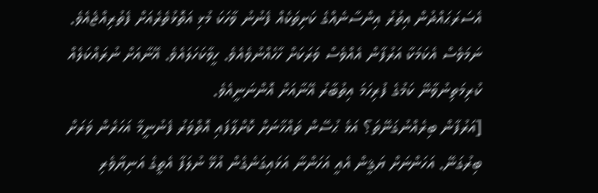އެސަރަޙައްދުން އިތުރު އިންސާނެއްގެ ކަށިތަކެއް ފެނުނު ވާހަކަ މުޅި އަތޮޅުތެރެއަށް ފެތުރިއްޖެއެވެ. ނަމަވެސް އެކަމަކާ އަރުފާން އެއްވެސް ވަރަކަށް ހާހެއްނުވެއެވެ. ހީވާކަހަލައެވެ. އޭނާއަށް ނުރައްކަލެއް ކުރިމަތިނުވާނޭ ކަމުގެ ފުރިހަމަ އިތުބާރު އޭނާއަށް އޮންނަނީއެވެ.
[އަރުފާން ބިރެއްނުގަނޭތަ؟ އަޅެ ޙުސޭން ތައްޚާނަށް ކޮށްލާފައި އޮތްވަރު ފެނުނީމާ އަހަރެން ވަރަށް ބިރުގަނޭ. އަހަންނަށް ޔަޤީން އެއީ އަހަންނާ އަޅައިގަނެގެން އުޅޭ ނުލަފާ އެތީގެ އަނިޔާވެރި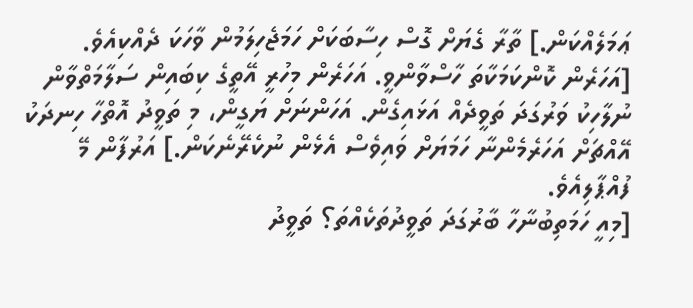ޢަމަލެއްކަން.] ތާރާ ގެޔަށް ގޮސް ހިސާބަކަށް ހަމަޖެހިލަމުން ވާހަކަ ދެއްކިއެވެ.
[އަހަރެން ކޮންކަމަކާތަ ހާސްވާންވީ. އަހަރެން މިހުރީ އޭތީގެ ކިބައިން ސަލާމަތްވާން ނުލާހިކު ވަރުގަދަ ތަވީދެއް އަޅައިގެން. އަހަންނަށް ޔަގީން، މި ތަވީދު އޮތްހާ ހިނދަކު އޭއްޗަށް އަހަރެމެންނާ ހަމަޔަށް ވައިވެސް އެޅެން ނުކެރޭނެކަން.] އަރުފާން މޭ ފުއްޕާލިއެވެ.
[މިއީ ހަމަތިބުނާހާ ބާރުގަދަ ތަވީދުތަކެއްތަ؟ ތަވީދު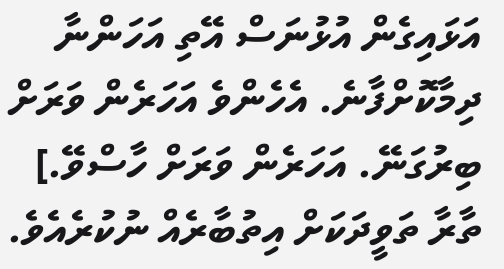އަޅައިގެން އުޅުނަސް އޭތި އަހަންނާ ދިމާކޮށްފާނެ. އެހެންވެ އަހަރެން ވަރަށް ބިރުގަނޭ. އަހަރެން ވަރަށް ހާސްވޭ.] ތާރާ ތަވީދަކަށް އިތުބާރެއް ނުކުރެއެވެ.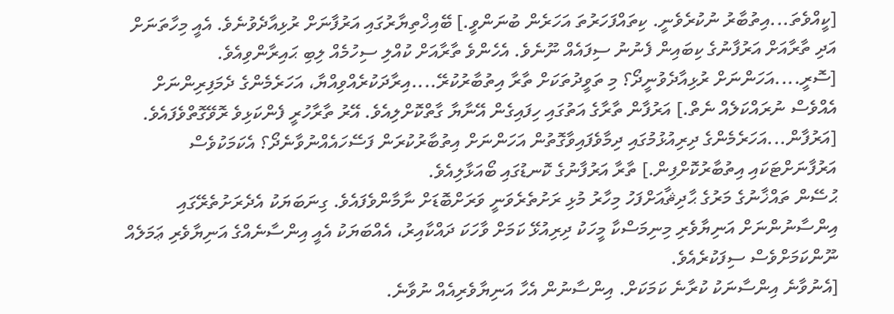[ކީއްވެތަ...އިތުބާރު ނުކުރެވެނީ. ކިތައްފަހަރުތަ އަހަރެން ބުނަންވީ.] ބޭއިޚްތިޔާރުގައި އަރުފާނަށް ރުޅިއާދެވުނެވެ. އެއީ މިހާތަނަށް އަދި ތާރާއަށް އަރުފާނުގެ ކިބައިން ފެނުނު ސިފައެއް ނޫނެވެ. އެހެންވެ ތާރާއަށް ކުއްލި ސިހުމެއް ލިބި ޙައިރާންވިއެވެ.
[ސޮރީ....އަހަންނަށް ރުޅިއާދެވުނީދޯ؟ މި ތަވީދުތަކަށް ތާރާ އިތުބާރުކުރޭ....އިރާދަކުރެއްވިއްޔާ، އަހަރެމެންގެ ދެމަފިރިންނަށް އެއްވެސް ނުރައްކަލެއް ނެތް.] އަރުފާން ތާރާގެ އަތުގައި ހިފައިގެން އޭނާޔާ ގާތްކޮށްލިއެވެ. އޭރު ތާރާހުރީ ފެންކަޅިވެ ރޮވޭގޮތްވެފައެވެ.
[އަރުފާން...އަހަރެމެންގެ ދިރިއުޅުމުގައި ދިމާވެފައިވާގޮތުން އަހަންނަށް އިތުބާރުކުރަން ފަސޭހައެއްނުވާނެދޯ؟ އެކަމަކުވެސް އަރުފާނަށްޓަކައި އިތުބާރުކޮށްފިން.] ތާރާ އަރުފާނުގެ ކޮނޑުގައި ބޯއަޅާލިއެވެ.
ޙުސޭން ތައްޚާނުގެ މަރުގެ ޙާދިޘާއަށްފަހު މިހާރު މުޅި ރަށުތެރެވަނީ ވަރަށްބޮޑަށް ނާމާންވެފައެވެ. ގިނަބަޔަކު އެދެރަށުތެރޭގައި އިންސާނުންނަށް އަނިޔާވެރި މިނިމަސްކާ މީހަކު ދިރިއުޅޭ ކަމަށް ވާހަކަ ދައްކާއިރު، އެއްބަޔަކު އެއީ އިންސާނެއްގެ އަނިޔާވެރި ޢަމަލެއް ނޫންކަމަށްވެސް ސިފަކުރެއެވެ.
[އެނުވާނެ އިންސާނަކު ކުރާނެ ކަމަކަށް. އިންސާނުން އެހާ އަނިޔާވެރިއެއް ނުވާނެ.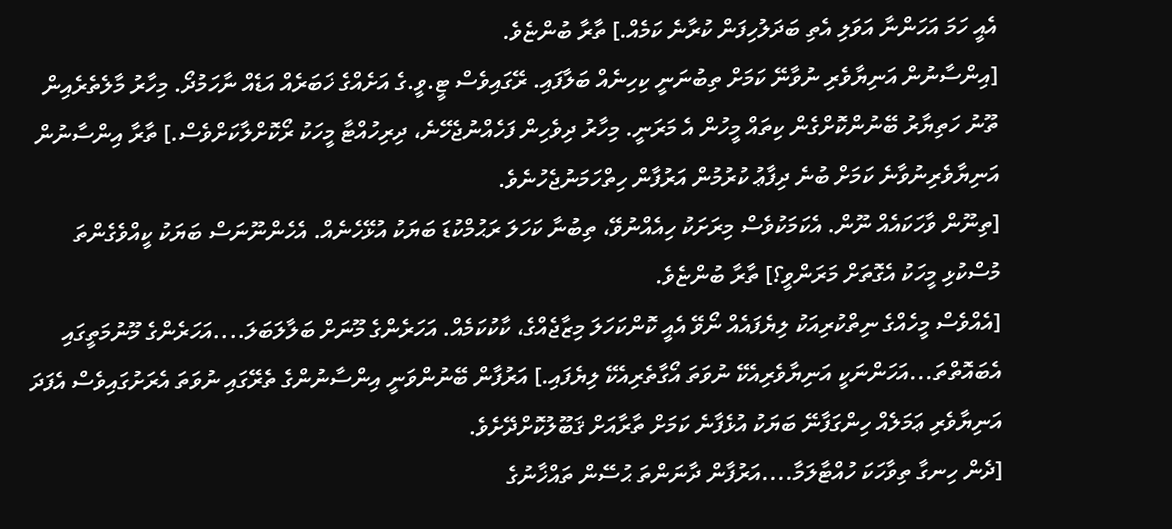އެއީ ހަމަ އަހަންނާ އަވަލި އެތި ބަދަލުހިފަން ކުރާނެ ކަމެއް.] ތާރާ ބުންޏެވެ.
[އިންސާނުން އަނިޔާވެރި ނުވާނޭ ކަމަށް ތިބުނަނީ ކިހިނެއް ބަލާފައި. ރޭގައިވެސް ޓީ.ވީ.ގެ އަށެއްގެ ޚަބަރެއް އަޑެއް ނާހަމުދޯ. މިހާރު މާލެތެރެއިން ތޫނު ހަތިޔާރު ބޭނުންކޮށްގެން ކިތައް މީހުން އެ މަރަނީ. މިހާރު ދިވެހިން ފަހެއްނުޖެހޭނެ، ދިރިހުއްޓާ މީހަކު ރޯކޮށްލާކަށްވެސް.] ތާރާ އިންސާނުން އަނިޔާވެރިނުވާނެ ކަމަށް ބުނެ ދިފާޢު ކުރުމުން އަރުފާން ހިތްހަމަނުޖެހުނެވެ.
[ތިނޫން ވާހަކައެއް ނޫން. އެކަމަކުވެސް މިރަށަކު ހިއެއްނުވޭ، ތިބުނާ ކަހަލަ ރަޙުމްކުޑަ ބަޔަކު އުޅޭހެނެއް. އެހެންނޫނަސް ބަޔަކު ކީއްވެގެންތަ މުސްކުޅި މީހަކު އެގޮތަށް މަރަންވީ؟] ތާރާ ބުންޏެވެ.
[އެއްވެސް މީހެއްގެ ނިތްކުރިއަކު ލިޔެފައެއް ނޯވޭ އެއީ ކޮންކަހަލަ މިޒާޖެއްގެ، ކާކުކަމެއް. އަހަރެންގެ މޫނަށް ބަލާލަބަލަ....އަހަރެންގެ މޫނުމަތީގައި އެބައޮތްތަ...އަހަންނަކީ އަނިޔާވެރިއެކޭ ނުވަތަ އޯގާތެރިއެކޭ ލިޔެފައި.] އަރުފާން ބޭނުންވަނީ އިންސާނުންގެ ތެރޭގައި ނުވަތަ އެރަށުގައިވެސް އެފަދަ އަނިޔާވެރި ޢަމަލެއް ހިންގަފާނޭ ބަޔަކު އުޅެފާނެ ކަމަށް ތާރާއަށް ޤަބޫލުކޮށްދޭށެވެ.
[ދެން ހިނގާ ތިވާހަކަ ހުއްޓާލަމާ....އަރުފާން ދާނަންތަ ޙުސޭން ތައްޚާނުގެ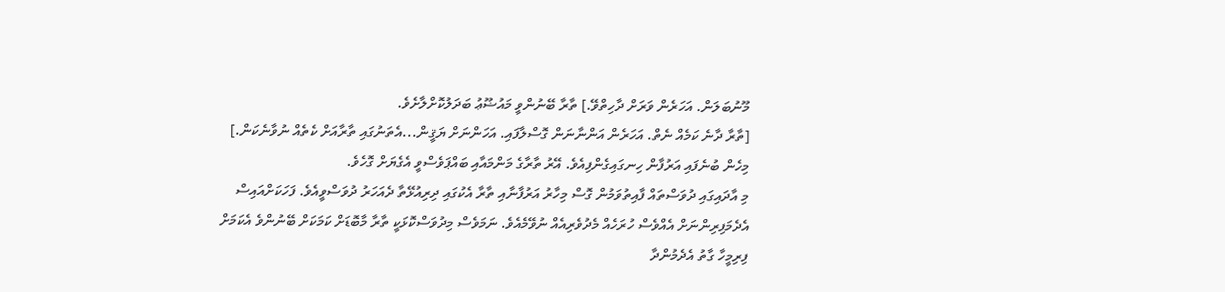މޫނުބަލަން. އަހަރެން ވަރަށް ދާހިތްވޭ.] ތާރާ ބޭނުންވީ މައުޟޫޢު ބަދަލުކޮށްލާށެވެ.
[ތާރާ ދާނެ ކަމެއް ނެތް. އަހަރެން އަންނާނަން ގޮސްލާފައި. އަހަންނަށް ޔަޤީން...އެތަނުގައި ތާރާއަށް ކެތެއް ނުވާނެކަން.] މިހެން ބުނެފައި އަރުފާން ހިނގައިގެންފިއެވެ. އޭރު ތާރާގެ މަންމައާއި ބައްޕަވެސްވީ އެގެޔަށް ގޮހެވެ.
މި އާދައިގައި ދުވަސްތައް ފާއިތުވަމުން ގޮސް މިހާރު އަރުފާނާއި ތާރާ އެކުގައި ދިރިއުޅޭތާ ދެއަހަރު ދުވަސްވީއެވެ. ފަހަކަށްއައިސް އެދެމަފިރިންނަށް އެއްވެސް ހުރަހެއް މެދުވެރިއެއް ނުވޭމެއެވެ. ނަމަވެސް މިދުވަސްކޮޅަކީ ތާރާ މާބޮޑަށް ކަމަކަށް ބޭނުންވެ އެކަމަށް ފިރިމީހާ ގާތު އެދެމުންދާ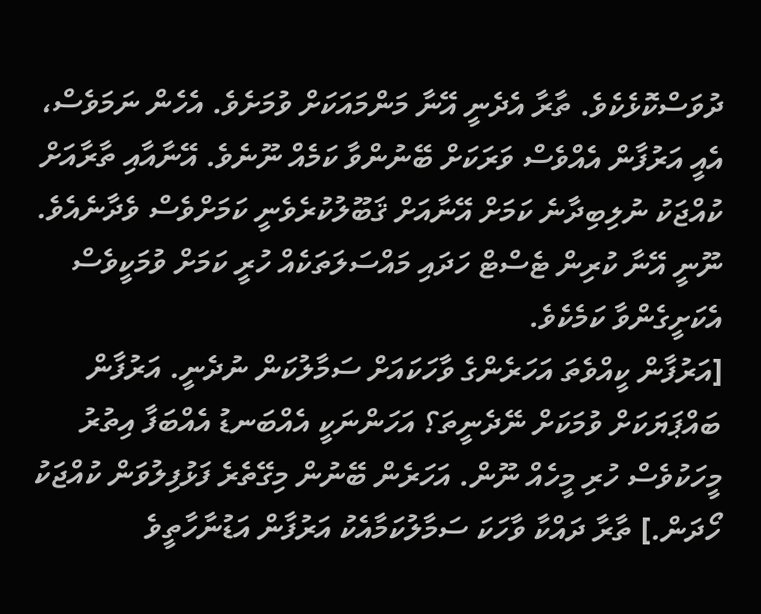ދުވަސްކޮޅެކެވެ. ތާރާ އެދެނީ އޭނާ މަންމައަކަށް ވުމަށެވެ. އެހެން ނަމަވެސް، އެއީ އަރުފާން އެއްވެސް ވަރަކަށް ބޭނުންވާ ކަމެއް ނޫނެވެ. އޭނާއާއި ތާރާއަށް ކުއްޖަކު ނުލިބިދާނެ ކަމަށް އޭނާއަށް ޤަބޫލުކުރެވެނީ ކަމަށްވެސް ވެދާނެއެވެ. ނޫނީ އޭނާ ކުރިން ޓެސްޓް ހަދައި މައްސަލަތަކެއް ހުރީ ކަމަށް ވުމަކީވެސް އެކަށީގެންވާ ކަމެކެވެ.
[އަރުފާން ކީއްވެތަ އަހަރެންގެ ވާހަކައަށް ސަމާލުކަން ނުދެނީ. އަރުފާން ބައްޕަޔަކަށް ވުމަކަށް ނޭދެނީތަ؟ އަހަންނަކީ އެއްބަނޑު އެއްބަފާ އިތުރު މީހަކުވެސް ހުރި މީހެއް ނޫން. އަހަރެން ބޭނުން މިގޭތެރެ ފަޅުފިލުވަން ކުއްޖަކު ހޯދަން.] ތާރާ ދައްކާ ވާހަކަ ސަމާލުކަމާއެކު އަރުފާން އަޑުނާހާތީވެ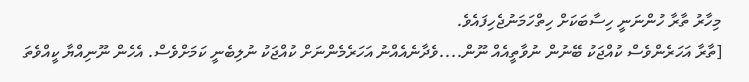މިހާރު ތާރާ ހުންނަނީ ހިސާބަކަށް ހިތްހަމަނުޖެހިފައެވެ.
[ތާރާ އަހަރެންވެސް ކުއްޖަކު ބޭނުން ނުވާތީއެއް ނޫން....ވެދާނެއެއްނު އަހަރެމެންނަށް ކުއްޖަކު ނުލިބެނީ ކަމަށްވެސް. އެހެން ނޫނިއްޔާ ކީއްވެތަ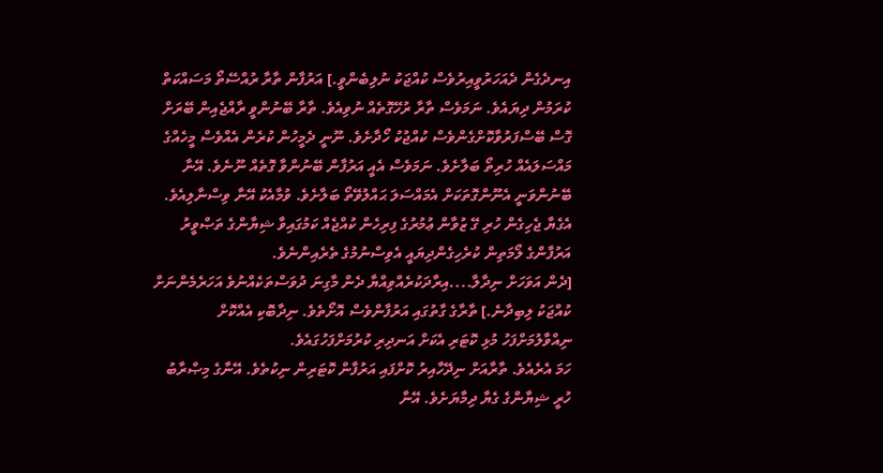އިނދެގެން ދެއަހަރުވީއިރުވެސް ކުއްޖަކު ނުލިބެންވީ.] އަރުފާން ތާރާ ރުއްސޭތޯ މަސައްކަތް ކުރަމުން ދިޔައެވެ. ނަމަވެސް ތާރާ ރުހޭގޮތެއް ނުވިއެވެ. ތާރާ ބޭނުންވީ ރާއްޖެއިން ބޭރަށް ގޮސް ބޭސްފަރުވާކޮށްގެންވެސް ކުއްޖުކު ހޯދާށެވެ. ނޫނީ ދެމީހުން ކުރެން އެއްވެސް މީހެއްގެ މައްސަލައެއް ހުރިތޯ ބަލާށެވެ. ނަމަވެސް އެއީ އަރުފާން ބޭނުންވާ ގޮތެއް ނޫނެވެ. އޭނާ ބޭނުންވަނީ އެނޫންގޮތަކަށް އެމައްސަލަ ޙައްލުވޭތޯ ބަލާށެވެ. ވުމާއެކު އޭނާ ވިސްނާލިއެވެ.
އެގެޔާ ޖެހިގެން ހުރި ގޭ ޒުވާން ޢުމުރުގެ ފިރިހެން ކުއްޖެއް ކަމުގައިވާ ޝިޔާންގެ ތަޞްވީރު އަރުފާންގެ ލޯމަތިން ކުރެހިގެންދިޔައީ އެވިސްނުމުގެ ތެރެއިންނެވެ.
[ދެން އަވަހަށް ނިދާލާ....އިރާދަކުރެއްވިއްޔާ ދެން މާގިނަ ދުވަސްތަކެއްނުވެ އަހަރެމެންނަށް ކުއްޖަކު ލިބިދާނެ.] ތާރާގެ ގާތުގައި އަރުފާންވެސް އޮށޯތެވެ. ނިދާބޮކި އެއްކޮށް ނިއްވާލުމަށްފަހު މުޅި ކޮޓަރި އެކަށް އަނދިރި ކުރުމަށްފަހުގައެވެ.
ހަމަ އެރެއެވެ. ތާރާއަށް ނިދޭހާއިރު ކޮށްފައި އަރުފާން ކޮޓަރިން ނިކުތެވެ. އޭނާގެ މިޞްރާބު ހުރީ ޝިޔާންގެ ގެޔާ ދިމާޔަށެވެ. އޭނާ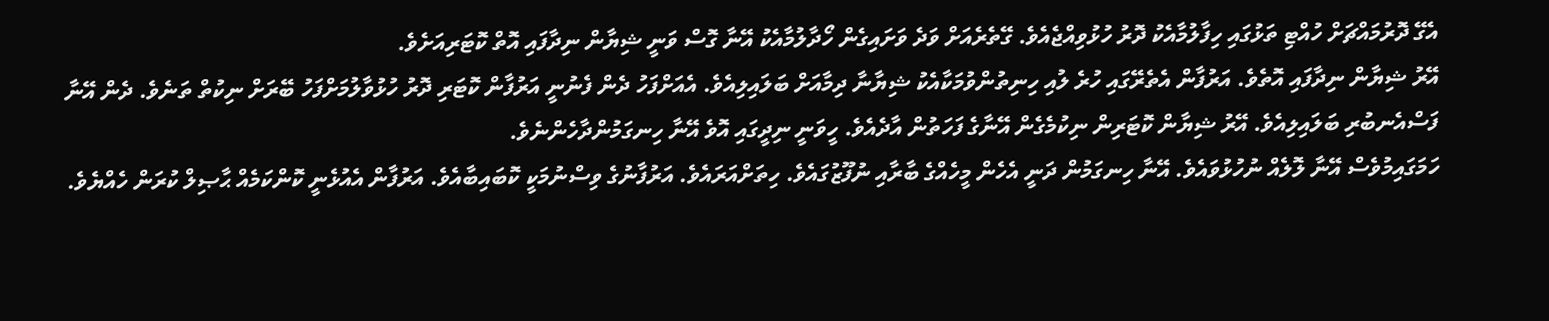އެގޭ ދޮރުމައްޗަށް ހުއްޓި ތަޅުގައި ހިފާލުމާއެކު ދޮރު ހުޅުވިއްޖެއެވެ. ގޭތެރެއަށް ވަދެ ވަށައިގެން ހޯދާލުމާއެކު އޭނާ ގޮސް ވަނީ ޝިޔާން ނިދާފައި އޮތް ކޮޓަރިއަށެވެ.
އޭރު ޝިޔާން ނިދާފައި އޮތެވެ. އަރުފާން އެތެރޭގައި ހުރެ ލުއި ހިނިތުންވުމަކާއެކު ޝިޔާނާ ދިމާއަށް ބަލައިލިއެވެ. އެއަށްފަހު ދެން ފެނުނީ އަރުފާން ކޮޓަރި ދޮރު ހުޅުވާލުމަށްފަހު ބޭރަށް ނިކުތް ތަނެވެ. ދެން އޭނާ ފަސްއެނބުރި ބަލައިލިއެވެ. އޭރު ޝިޔާން ކޮޓަރިން ނިކުމެގެން އޭނާގެ ފަހަތުން އާދެއެވެ. ހީވަނީ ނިދީގައި އޮވެ އޭނާ ހިނގަމުންދާހެންނެވެ.
ހަމަގައިމުވެސް އޭނާ ލޮލެއް ނުހުޅުވައެވެ. އޭނާ ހިނގަމުން ދަނީ އެހެން މީހެއްގެ ބާރާއި ނުފޫޒުގައެވެ. ހިތަށްއަރައެވެ. އަރުފާނުގެ ވިސްނުމަކީ ކޮބައިބާއެވެ. އަރުފާން އެއުޅެނީ ކޮންކަމެއް ޙާޞިލް ކުރަން ހެއްޔެވެ.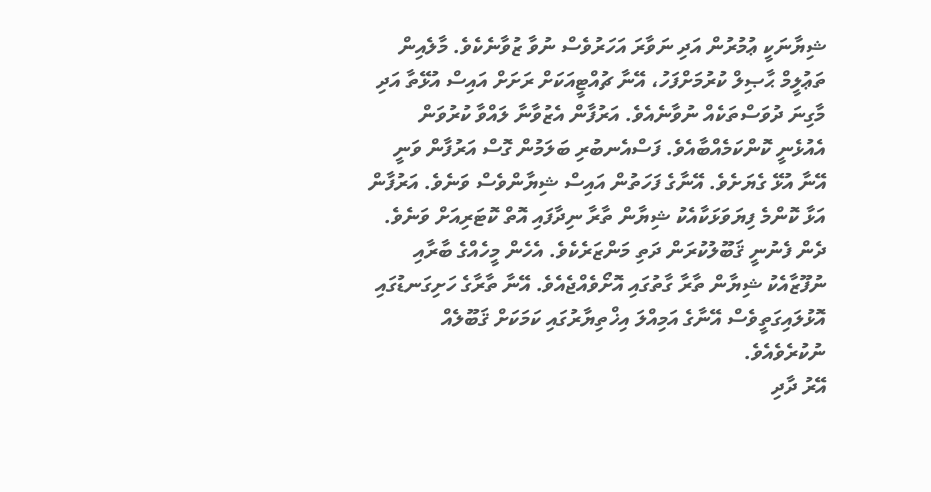ޝިޔާނަކީ ޢުމުރުން އަދި ނަވާރަ އަހަރުވެސް ނުވާ ޒުވާނެކެވެ. މާލެއިން ތަޢުލީމް ޙާޞިލް ކުރުމަށްފަހު، އޭނާ ޗުއްޓީއަކަށް ރަށަށް އައިސް އުޅޭތާ އަދި މާގިނަ ދުވަސްތަކެއް ނުވާނެއެވެ. އަރުފާން އެޒުވާނާ ލައްވާ ކުރުވަން އެއުޅެނީ ކޮންކަމެއްބާއެވެ. ފަސްއެނބުރި ބަލަމުން ގޮސް އަރުފާން ވަނީ އޭނާ އުޅޭ ގެޔަށެވެ. އޭނާގެ ފަހަތުން އައިސް ޝިޔާންވެސް ވަނެވެ. އަރުފާން އަޅާ ކޮންމެ ފިޔަވަޅަކާއެކު ޝިޔާން ތާރާ ނިދާފައި އޮތް ކޮޓަރިއަށް ވަނެވެ. ދެން ފެނުނީ ޤަބޫލުކުރަން ދަތި މަންޒަރެކެވެ. އެހެން މީހެއްގެ ބާރާއި ނުފޫޒާއެކު ޝިޔާން ތާރާ ގާތުގައި އޮށޯވެއްޖެއެވެ. އޭނާ ތާރާގެ ހަށިގަނޑުގައި އޮޅުލައިގަތީވެސް އޭނާގެ އަމިއްލަ އިޚްތިޔާރުގައި ކަމަކަށް ޤަބޫލެއް ނުކުރެވެއެވެ.
އޭރު ދާދި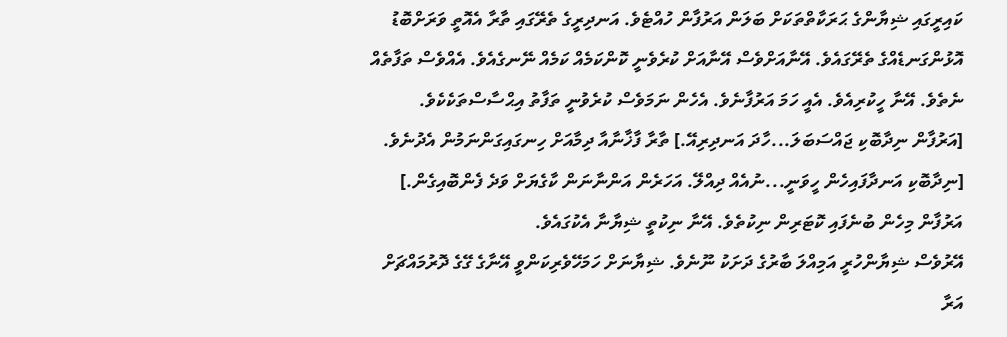ކައިރީގައި ޝިޔާންގެ ޙަރަކާތްތަކަށް ބަލަން އަރުފާން ހުއްޓެވެ. އަނދިރީގެ ތެރޭގައި ތާރާ އެއޮތީ ވަރަށްބޮޑު އޮޅުންގަނޑެއްގެ ތެރޭގައެވެ. އޭނާއަށްވެސް އޭނާއަށް ކުރެވެނީ ކޮންކަމެއް ކަމެއް ނޭނގެއެވެ. އެއްވެސް ތަފާތެއް ނެތެވެ. އޭނާ ހީކުރިއެވެ. އެއީ ހަމަ އަރުފާނެވެ. އެހެން ނަމަވެސް ކުރެވުނީ ތަފާތު އިޙްސާސްތަކެކެވެ.
[އަރުފާން ނިދާބޮކި ޖައްސަބަލަ...ހާދަ އަނދިރިއޭ.] ތާރާ ފާޚާނާއާ ދިމާއަށް ހިނގައިގަންނަމުން އެދުނެވެ.
[ނިދާބޮކި އަނދާފައިހެން ހީވަނީ...ނުއެއް ދިއްލޭ. އަހަރެން އަންނާނަން ކާގެޔަށް ވަދެ ފެންބޮއިގެން.] އަރުފާން މިހެން ބުނެފައި ކޮޓަރިން ނިކުތެވެ. އޭނާ ނިކުތީ ޝިޔާނާ އެކުގައެވެ.
އޭރުވެސް ޝިޔާންހުރީ އަމިއްލަ ބާރުގެ ދަށަކު ނޫނެވެ. ޝިޔާނަށް ހަމަހޭވެރިކަންވީ އޭނާގެ ގޭގެ ދޮރުމައްޗަށް އަރާ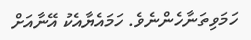ހަމަވިތަނާހެންނެވެ. ހަމައެޔާއެކު އޭނާއަށް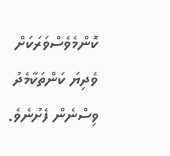ކޮންމެވެސްވަރަކަށް ވެދިޔަ ކަންތަކާމެދު ވިސްނެން ފެށުނެވެ.